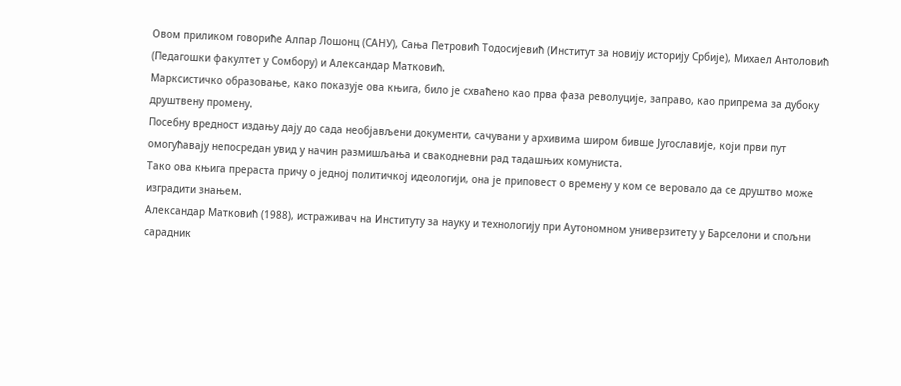Овом приликом говориће Алпар Лошонц (САНУ), Сања Петровић Тодосијевић (Институт за новију историју Србије), Михаел Антоловић (Педагошки факултет у Сомбору) и Александар Матковић.
Марксистичко образовање, како показује ова књига, било је схваћено као прва фаза револуције, заправо, као припрема за дубоку друштвену промену.
Посебну вредност издању дају до сада необјављени документи, сачувани у архивима широм бивше Југославије, који први пут омогућавају непосредан увид у начин размишљања и свакодневни рад тадашњих комуниста.
Тако ова књига прераста причу о једној политичкој идеологији, она је приповест о времену у ком се веровало да се друштво може изградити знањем.
Александар Матковић (1988), истраживач на Институту за науку и технологију при Аутономном универзитету у Барселони и спољни сарадник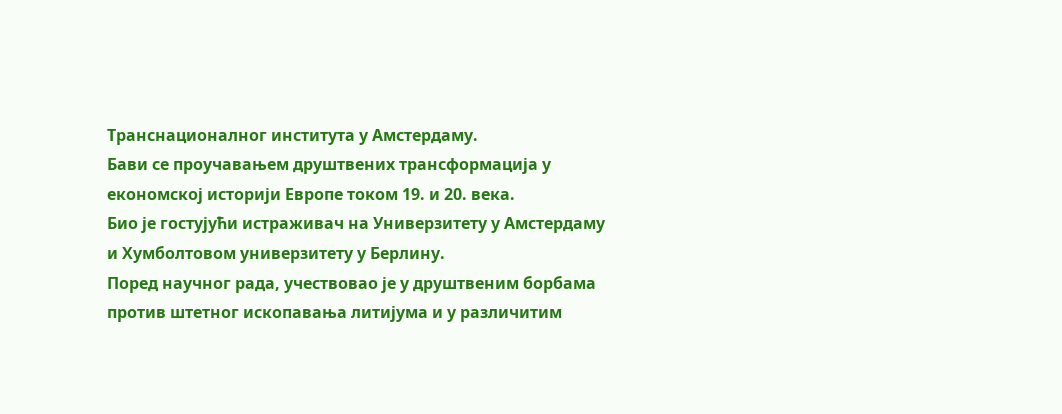Транснационалног института у Амстердаму.
Бави се проучавањем друштвених трансформација у економској историји Европе током 19. и 20. века.
Био је гостујући истраживач на Универзитету у Амстердаму и Хумболтовом универзитету у Берлину.
Поред научног рада, учествовао је у друштвеним борбама против штетног ископавања литијума и у различитим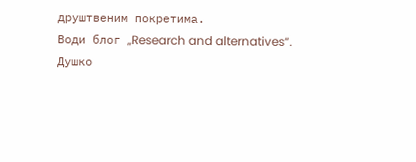друштвеним покретима.
Води блог „Research and alternatives“.
Душко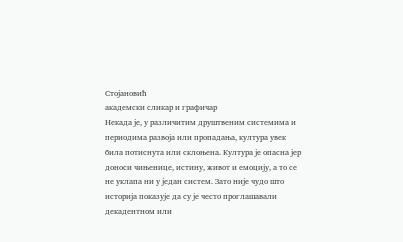Стојановић
академски сликар и графичар
Некада је, у различитим друштвеним системима и периодима развоја или пропадања, култура увек била потиснута или склоњена. Култура је опасна јер доноси чињенице, истину, живот и емоцију, а то се не уклапа ни у један систем. Зато није чудо што историја показује да су је често проглашавали декадентном или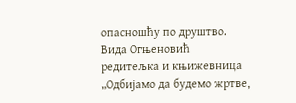опасношћу по друштво.
Вида Огњеновић
редитељка и књижевница
„Одбијамо да будемо жртве,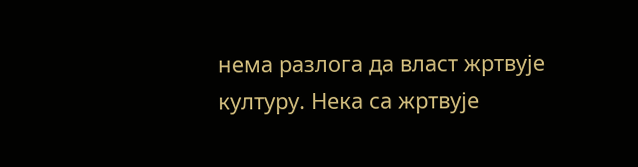нема разлога да власт жртвује културу. Нека са жртвује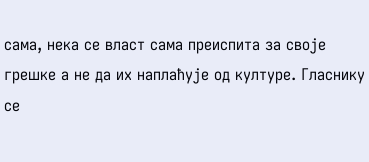сама, нека се власт сама преиспита за своје грешке а не да их наплаћује од културе. Гласнику се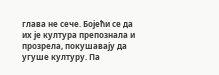глава не сече. Бојећи се да их је култура препознала и прозрела, покушавају да угуше културу. Па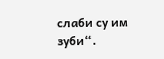слаби су им зуби“.